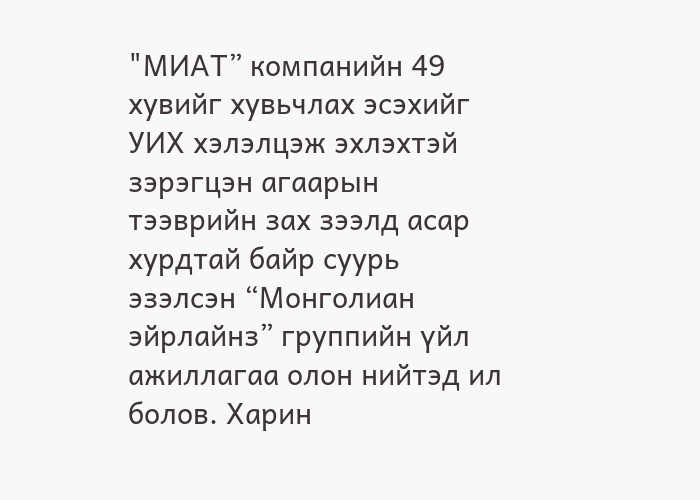"МИАТ” компанийн 49 хувийг хувьчлах эсэхийг УИХ хэлэлцэж эхлэхтэй зэрэгцэн агаарын тээврийн зах зээлд асар хурдтай байр суурь эзэлсэн “Монголиан эйрлайнз” группийн үйл ажиллагаа олон нийтэд ил болов. Харин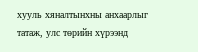хууль хяналтынхны анхаарлыг татаж, улс төрийн хүрээнд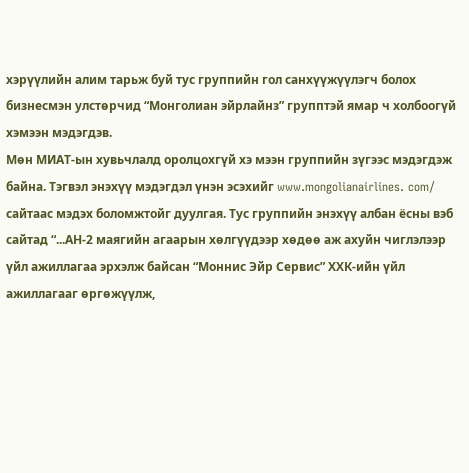хэрүүлийн алим тарьж буй тус группийн гол санхүүжүүлэгч болох бизнесмэн улстөрчид “Монголиан эйрлайнз” групптэй ямар ч холбоогүй хэмээн мэдэгдэв.
Мөн МИАТ-ын хувьчлалд оролцохгүй хэ мээн группийн зүгээс мэдэгдэж байна. Тэгвэл энэхүү мэдэгдэл үнэн эсэхийг www.mongolianairlines. com/ сайтаас мэдэх боломжтойг дуулгая. Тус группийн энэхүү албан ёсны вэб сайтад “...АН-2 маягийн агаарын хөлгүүдээр хөдөө аж ахуйн чиглэлээр үйл ажиллагаа эрхэлж байсан “Моннис Эйр Сервис” ХХК-ийн үйл ажиллагааг өргөжүүлж,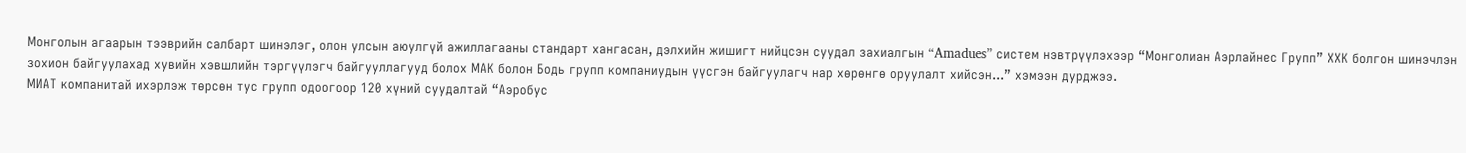Монголын агаарын тээврийн салбарт шинэлэг, олон улсын аюулгүй ажиллагааны стандарт хангасан, дэлхийн жишигт нийцсэн суудал захиалгын “Amadues” систем нэвтрүүлэхээр “Монголиан Аэрлайнес Групп” ХХК болгон шинэчлэн зохион байгуулахад хувийн хэвшлийн тэргүүлэгч байгууллагууд болох МАК болон Бодь групп компаниудын үүсгэн байгуулагч нар хөрөнгө оруулалт хийсэн...” хэмээн дурджээ.
МИАТ компанитай ихэрлэж төрсөн тус групп одоогоор 120 хүний суудалтай “Аэробус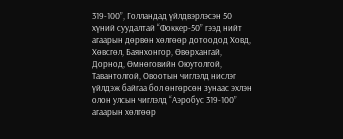319-100”, Голландад үйлдвэрлэсэн 50 хүний суудалтай “Фоккер-50” гээд нийт агаарын дөрвөн хөлгөөр дотоодод Ховд, Хөвсгөл, Баянхонгор, Өвөрхангай, Дорнод, Өмнөговийн Оюутолгой, Тавантолгой, Овоотын чиглэлд нислэг үйлдэж байгаа бол өнгөрсөн зунаас эхлэн олон улсын чиглэлд “Аэробус 319-100” агаарын хөлгөөр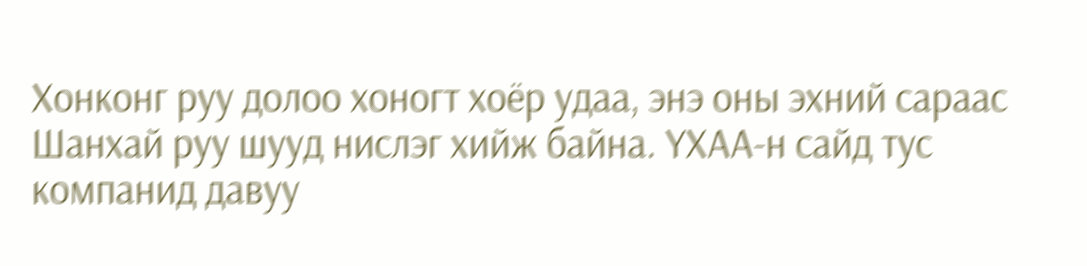Хонконг руу долоо хоногт хоёр удаа, энэ оны эхний сараас Шанхай руу шууд нислэг хийж байна. ҮХАА-н сайд тус компанид давуу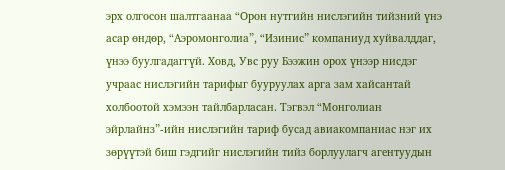эрх олгосон шалтгаанаа “Орон нутгийн нислэгийн тийзний үнэ асар өндөр, “Аэромонголиа”, “Изинис” компаниуд хуйвалддаг, үнээ буулгадаггүй. Ховд, Увс руу Бээжин орох үнээр нисдэг учраас нислэгийн тарифыг бууруулах арга зам хайсантай холбоотой хэмээн тайлбарласан. Тэгвэл “Монголиан эйрлайнз”-ийн нислэгийн тариф бусад авиакомпаниас нэг их зөрүүтэй биш гэдгийг нислэгийн тийз борлуулагч агентуудын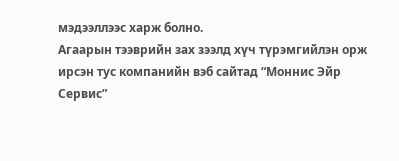мэдээллээс харж болно.
Агаарын тээврийн зах зээлд хүч түрэмгийлэн орж ирсэн тус компанийн вэб сайтад “Моннис Эйр Сервис”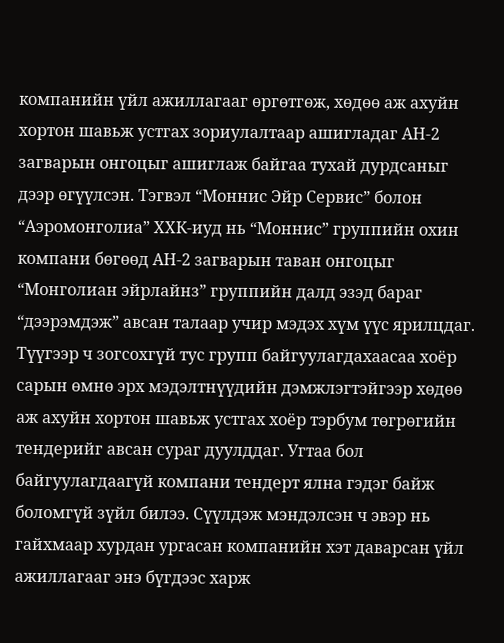компанийн үйл ажиллагааг өргөтгөж, хөдөө аж ахуйн хортон шавьж устгах зориулалтаар ашигладаг АН-2 загварын онгоцыг ашиглаж байгаа тухай дурдсаныг дээр өгүүлсэн. Тэгвэл “Моннис Эйр Сервис” болон “Аэромонголиа” ХХК-иуд нь “Моннис” группийн охин компани бөгөөд АН-2 загварын таван онгоцыг “Монголиан эйрлайнз” группийн далд эзэд бараг “дээрэмдэж” авсан талаар учир мэдэх хүм үүс ярилцдаг. Түүгээр ч зогсохгүй тус групп байгуулагдахаасаа хоёр сарын өмнө эрх мэдэлтнүүдийн дэмжлэгтэйгээр хөдөө аж ахуйн хортон шавьж устгах хоёр тэрбум төгрөгийн тендерийг авсан сураг дуулддаг. Угтаа бол байгуулагдаагүй компани тендерт ялна гэдэг байж боломгүй зүйл билээ. Сүүлдэж мэндэлсэн ч эвэр нь гайхмаар хурдан ургасан компанийн хэт даварсан үйл ажиллагааг энэ бүгдээс харж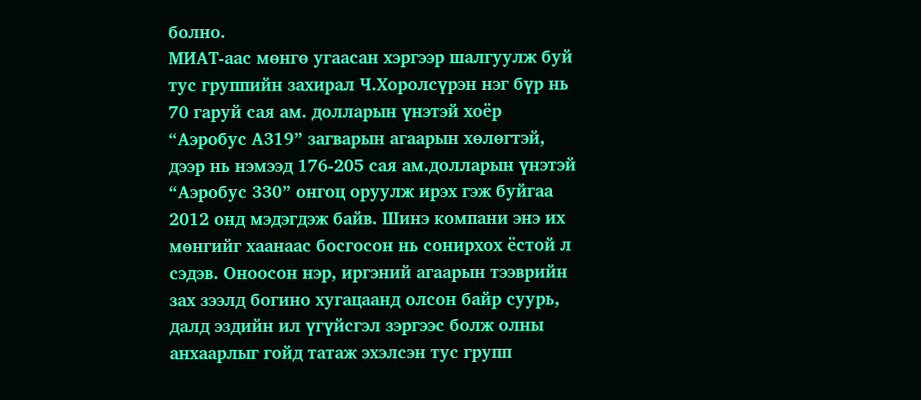болно.
МИАТ-аас мөнгө угаасан хэргээр шалгуулж буй тус группийн захирал Ч.Хоролсүрэн нэг бүр нь 70 гаруй сая ам. долларын үнэтэй хоёр “Аэробус А319” загварын агаарын хөлөгтэй, дээр нь нэмээд 176-205 сая ам.долларын үнэтэй “Аэробус 330” онгоц оруулж ирэх гэж буйгаа 2012 онд мэдэгдэж байв. Шинэ компани энэ их мөнгийг хаанаас босгосон нь сонирхох ёстой л сэдэв. Оноосон нэр, иргэний агаарын тээврийн зах зээлд богино хугацаанд олсон байр суурь, далд эздийн ил үгүйсгэл зэргээс болж олны анхаарлыг гойд татаж эхэлсэн тус групп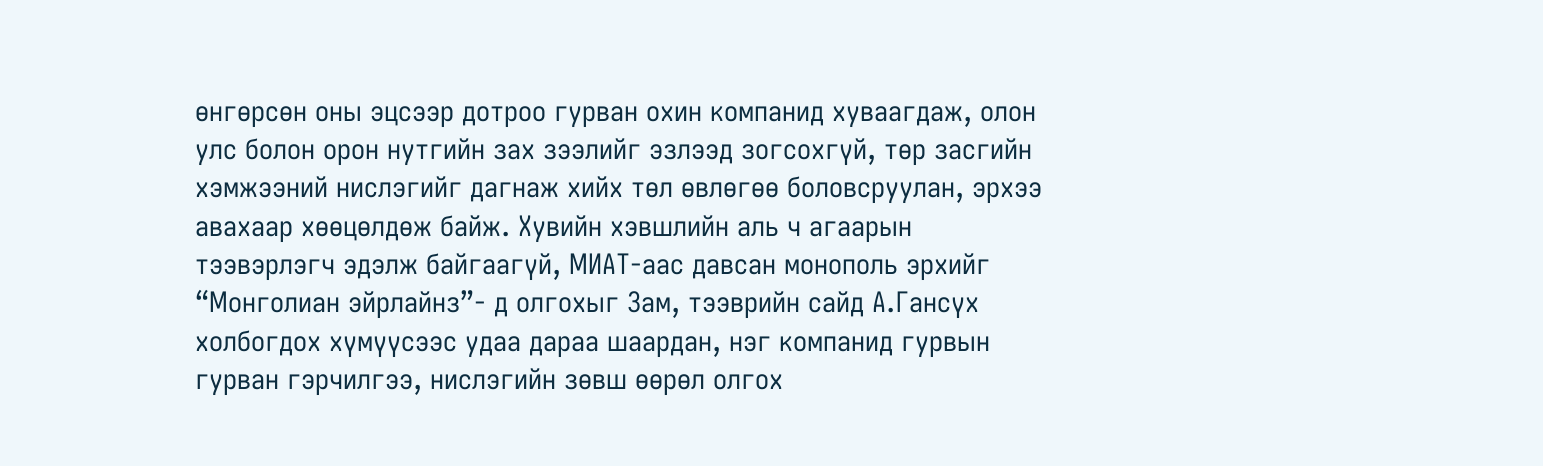өнгөрсөн оны эцсээр дотроо гурван охин компанид хуваагдаж, олон улс болон орон нутгийн зах зээлийг эзлээд зогсохгүй, төр засгийн хэмжээний нислэгийг дагнаж хийх төл өвлөгөө боловсруулан, эрхээ авахаар хөөцөлдөж байж. Хувийн хэвшлийн аль ч агаарын тээвэрлэгч эдэлж байгаагүй, МИАТ-аас давсан монополь эрхийг “Монголиан эйрлайнз”- д олгохыг Зам, тээврийн сайд А.Гансүх холбогдох хүмүүсээс удаа дараа шаардан, нэг компанид гурвын гурван гэрчилгээ, нислэгийн зөвш өөрөл олгох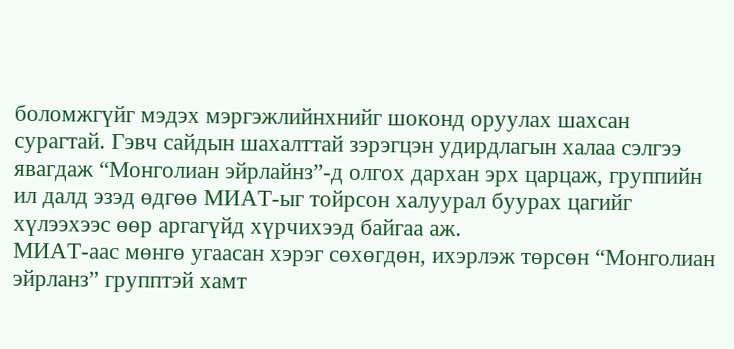боломжгүйг мэдэх мэргэжлийнхнийг шоконд оруулах шахсан сурагтай. Гэвч сайдын шахалттай зэрэгцэн удирдлагын халаа сэлгээ явагдаж “Монголиан эйрлайнз”-д олгох дархан эрх царцаж, группийн ил далд эзэд өдгөө МИАТ-ыг тойрсон халуурал буурах цагийг хүлээхээс өөр аргагүйд хүрчихээд байгаа аж.
МИАТ-аас мөнгө угаасан хэрэг сөхөгдөн, ихэрлэж төрсөн “Монголиан эйрланз” групптэй хамт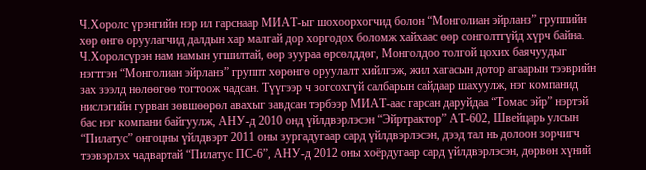Ч.Хоролс үрэнгийн нэр ил гарснаар МИАТ-ыг шохоорхогчид болон “Монголиан эйрланз” группийн хөр өнгө оруулагчид далдын хар малгай дор хоргодох боломж хайхаас өөр сонголтгүйд хүрч байна. Ч.Хоролсүрэн нам намын угшилтай, өөр зуураа өрсөлддөг, Монголдоо толгой цохих баячуудыг нэгтгэн “Монголиан эйрланз” группт хөрөнгө оруулалт хийлгэж, жил хагасын дотор агаарын тээврийн зах зээлд нөлөөгөө тогтоож чадсан. Түүгээр ч зогсохгүй салбарын сайдаар шахуулж, нэг компанид нислэгийн гурван зөвшөөрөл авахыг завдсан тэрбээр МИАТ-аас гарсан даруйдаа “Томас эйр” нэртэй бас нэг компани байгуулж, АНУ-д 2010 онд үйлдвэрлэсэн “Эйртрактор” АТ-602, Швейцарь улсын “Пилатус” онгоцны үйлдвэрт 2011 оны зургадугаар сард үйлдвэрлэсэн, дээд тал нь долоон зорчигч тээвэрлэх чадвартай “Пилатус ПС-6”, АНУ-д 2012 оны хоёрдугаар сард үйлдвэрлэсэн, дөрвөн хүний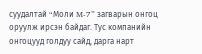суудалтай “Mоли M-7” загварын онгоц оруулж ирсэн байдаг. Тус компанийн онгоцууд голдуу сайд, дарга нарт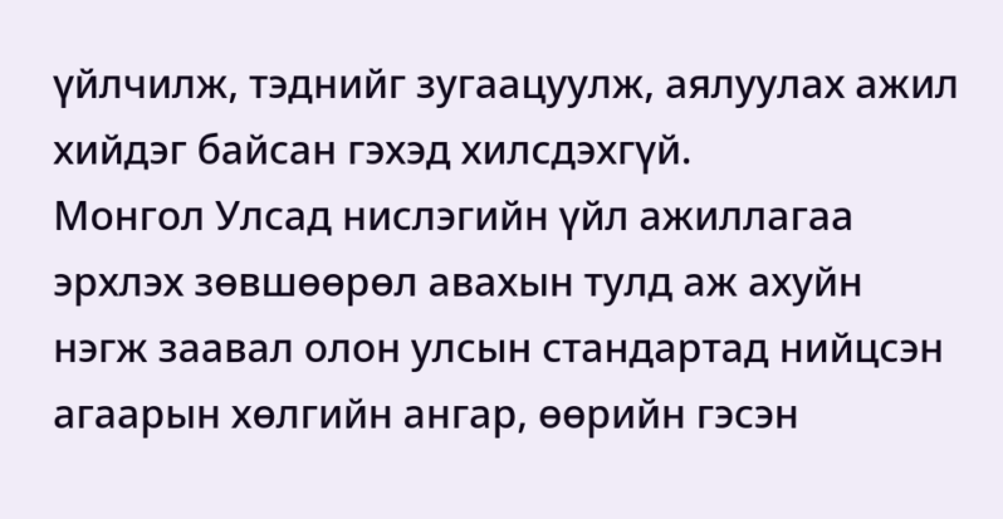үйлчилж, тэднийг зугаацуулж, аялуулах ажил хийдэг байсан гэхэд хилсдэхгүй.
Монгол Улсад нислэгийн үйл ажиллагаа эрхлэх зөвшөөрөл авахын тулд аж ахуйн нэгж заавал олон улсын стандартад нийцсэн агаарын хөлгийн ангар, өөрийн гэсэн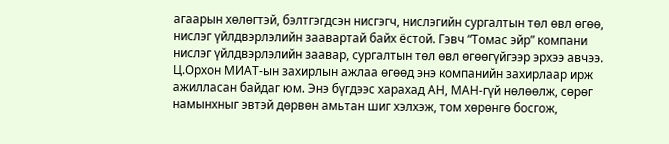агаарын хөлөгтэй, бэлтгэгдсэн нисгэгч, нислэгийн сургалтын төл өвл өгөө, нислэг үйлдвэрлэлийн заавартай байх ёстой. Гэвч “Томас эйр” компани нислэг үйлдвэрлэлийн заавар, сургалтын төл өвл өгөөгүйгээр эрхээ авчээ. Ц.Орхон МИАТ-ын захирлын ажлаа өгөөд энэ компанийн захирлаар ирж ажилласан байдаг юм. Энэ бүгдээс харахад АН, МАН-гүй нөлөөлж, сөрөг намынхныг эвтэй дөрвөн амьтан шиг хэлхэж, том хөрөнгө босгож,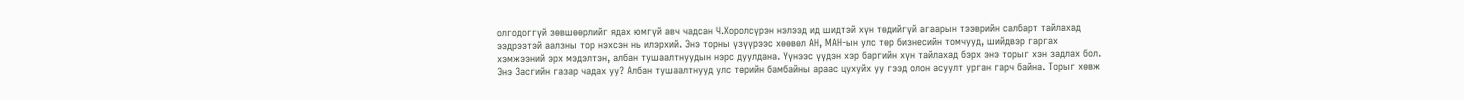олгодоггүй зөвшөөрлийг ядах юмгүй авч чадсан Ч.Хоролсүрэн нэлээд ид шидтэй хүн төдийгүй агаарын тээврийн салбарт тайлахад ээдрээтэй аалзны тор нэхсэн нь илэрхий. Энэ торны үзүүрээс хөөвөл АН, МАН-ын улс төр бизнесийн томчууд, шийдвэр гаргах хэмжээний эрх мэдэлтэн, албан тушаалтнуудын нэрс дуулдана. Үүнээс үүдэн хэр баргийн хүн тайлахад бэрх энэ торыг хэн задлах бол. Энэ Засгийн газар чадах уу? Албан тушаалтнууд улс төрийн бамбайны араас цухуйх уу гээд олон асуулт урган гарч байна. Торыг хөвж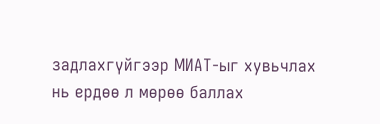задлахгүйгээр МИАТ-ыг хувьчлах нь ердөө л мөрөө баллах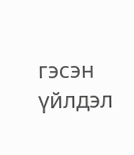гэсэн үйлдэл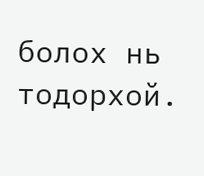болох нь тодорхой.